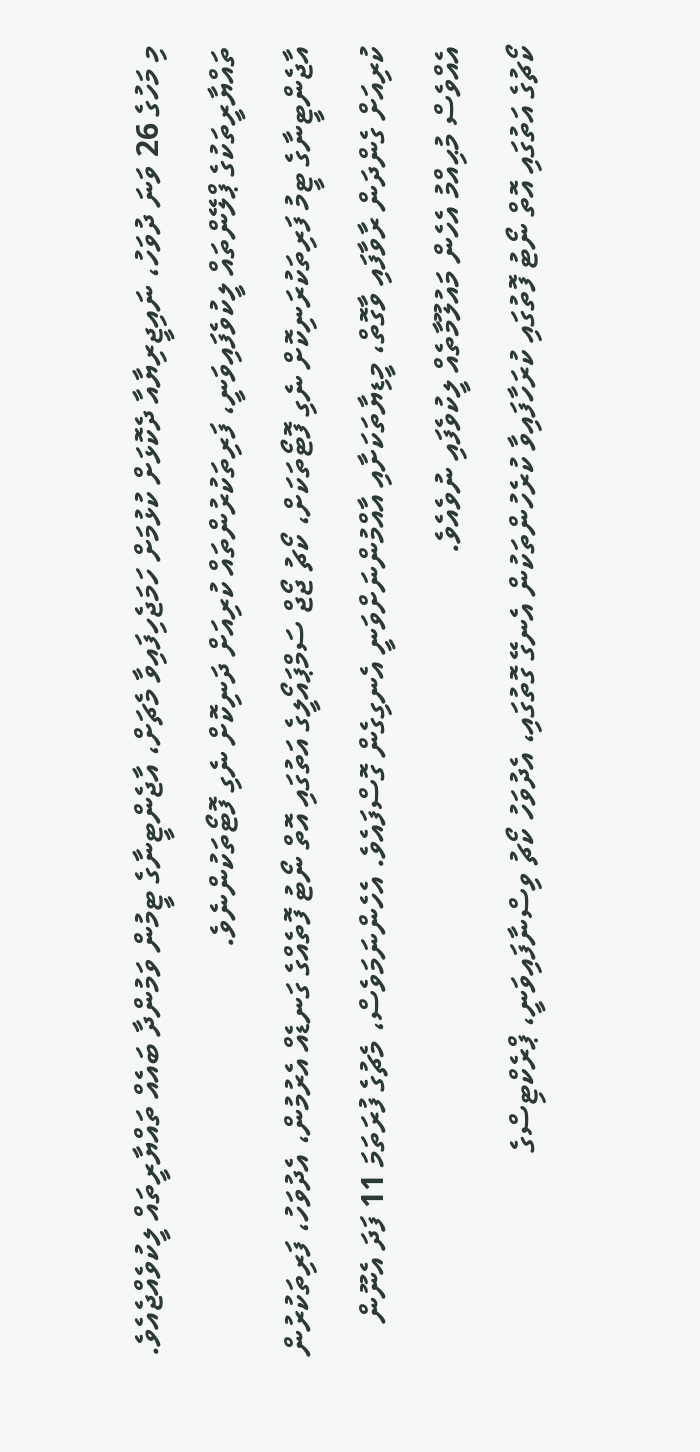މި މަހުގެ 26 ވަނަ ދުވަހު، ނައިޖީރިޔާއާ ދެކޮޅަށް ކުޅުމަށް ހަމަޖެހިފައިވާ މެޗަށް، އާޖެންޓީނާގެ ޓީމުން ވަމުންދާ ބައެއް ތައްޔާރީތައް ލީކުވެއްޖެއެވެ. ތައްޔާރީތަކުގެ ޕްލޭންތައް ލީކުވެފައިވަނީ، ފަރިތަކުރުންތައް ކުރިއަށް ދަނިކޮށް ނެގި ފޮޓޯތަކުންނެވެ.
އާޖެންޓީނާގެ ޓީމު ފަރިތަކުރަނިކޮށް ނެގި ފޮޓޯތަކަށް، ކޯޗު ޖޯޖް ސަމްޕައޯލީގެ އަތުގައި އޮތް ނޯޓު ފޮތެއްގެ ގަނޑެއް އެރުމުން، އެދުވަހު، ފަރިތަކުރުން ކުރިއަށް ގެންދަން ރާވާފައި ވާގޮތް، މީޑިޔާތަކަށާއި އާއްމުންނަށްވަނީ އެނގިގެން ގޮސްފައެވެ. އެހެންނަމަވެސް، މެޗުގެ ފުރަތަމަ 11 ފަދަ އެނޫން އެއްވެސް މުޙިއްމު އެހެން މައުލޫމާތެއް ލީކުވެފައި ނުވެއެވެ.
ކޯޗުގެ އަތުގައި އޮތް ނޯޓު ފޮތުގައި ކުރަހާފައިވާ ކުރެހުންތަކުން އެނގޭ ގޮތުގައި، އެދުވަހު ކޯޗު ވިސްނާފައިވަނީ، ޕްރެކްޓިސްގެ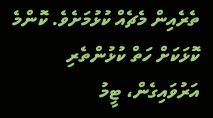ތެރެއިން މެޗެއް ކުޅުމަށެވެ. ކޮންމެ ކޮޅަކަށް ހަތް ކުޅުންތެރި އަރުވައިގެން، ޓީމު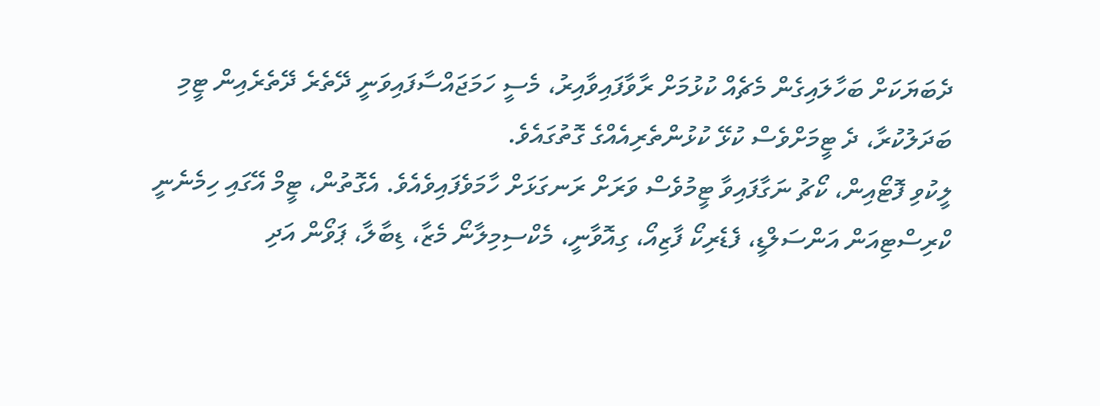ދެބަޔަކަށް ބަހާލައިގެން މެޗެއް ކުޅުމަށް ރާވާފައިވާއިރު، މެސީ ހަމަޖައްސާފައިވަނީ ދޭތެރެ ދޭތެރެއިން ޓީމި ބަދަލުކުރާ، ދެ ޓީމަށްވެސް ކުޅޭ ކުޅުންތެރިއެއްގެ ގޮތުގައެވެ.
ލީކުވި ފޮޓޯއިން، ކޯޗު ނަގާފައިވާ ޓީމުވެސް ވަރަށް ރަނގަޅަށް ހާމަވެފައިވެއެވެ. އެގޮތުން، ޓީމް އޭގައި ހިމެނެނީ ކްރިސްޓިއަން އަންސަލްޑީ، ފެޑެރިކޯ ފާޒިއޯ، ގިއޮވާނީ، މެކްސިމިލާނޯ މެޒާ، ޑިބާލާ، ޕަވޯން އަދި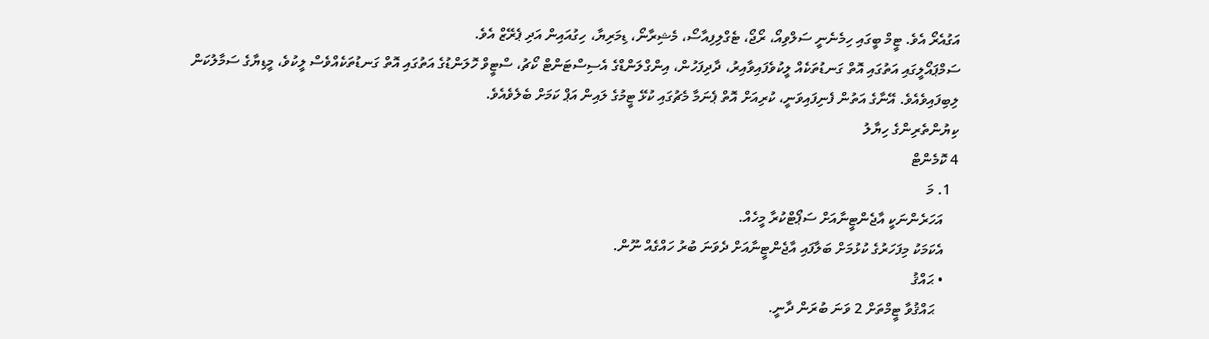އަގުއެރޯ އެވެ. ޓީމް ބީގައި ހިމެނެނީ ސަލްވިއޯ، ރޯޖޯ، ޓެގްލިފިއާސޯ، މެޝިރާނޯ، ޑިމަރިޔާ، ހިގުއައިން އަދި ޕެރޭޒް އެވެ.
ސަމްޕައޯލީގައި އަތުގައި އޮތް ގަނޑުތަކެއް ލީކުވެފައިވާއިރު، ދާދިފަހުން، އިންގްލަންޑްގެ އެސިސްޓަންޓް ކޯޗު، ސްޓީވް ހޮލަންޑުގެ އަތުގައި އޮތް ގަނޑުތަކެއްވެސް ލީކުވެ، މީޑިޔާގެ ސަމާލުކަން ލިބިފައިވެއެވެ. އޭނާގެ އަތުން ފެނިފައިވަނީ، ކުރިއަށް އޮތް ޕެނަމާ މެޗުގައި ކުޅޭ ޓީމުގެ ލައިން އަޕް ކަމަށް ބެލެވެއެވެ.
ކިޔުންތެރިންގެ ހިޔާލު
4 ކޮމެންޓް
  1. މަ
    އަހަރެންނަކީ އާޖެންޓީނާއަށް ސަޕޯޓްކުރާ މީހެއް.
    އެކަމަކު މިފަހަރުގެ ކުޅުމަށް ބަލާފައި އާޖެންޓީނާއަށް ދެވަނަ ބުރު ހައްގެއް ނޫން.
    • ޙައްޤު
      ޙައްޤުވާ ޓީމްތަށް 2 ވަނަ ބުރަން ދާނީ.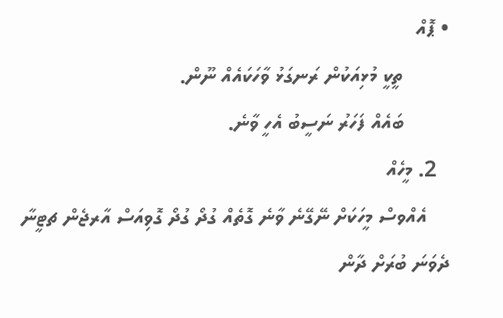• ޕޮއް
        ތީކީ މުޅިއަކުން ރަނގަޅު ވާހަކައެއް ނޫން.
        ބައެއް ފަހަރު ނަސީބު އެހީ ވާނެ.
  2. މީހެއް
    އެއްވސް މީހަކަށް ނޭގޭނެ ވާނެ ގޮތެއް ގުދޯ ގުދޯ ގޮވިއަސް އާރޖެން ޗޓީނާ ދެވަނަ ބުރަށް ދާން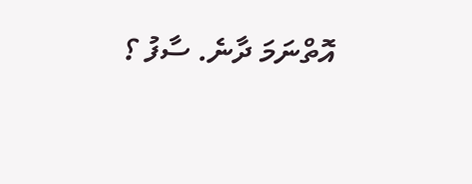އޮތްނަމަ ދާނެ. ސާފު ؟